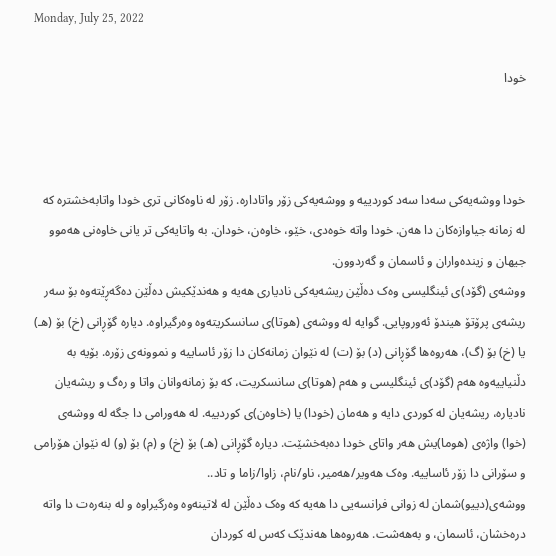Monday, July 25, 2022

خودا



خودا ووشەیەکی سەدا سەد کوردییە و ووشەیەکی زۆر واتادارە. زۆر لە ناوەکانی تری خودا واتابەخشترە کە لە زمانە جیاوازەکان دا هەن. خودا واتە خوەدی، خێو، خاوەن، خودان. بە واتایەکی تر یانی خاوەنی هەموو جیهان و زیندەواران و ئاسمان و گەردوون.
ووشەی (گۆد)ی ئینگلیسی وەک دەڵێن ریشەیەکی نادیاری هەیە و هەندێکیش دەڵێن دەگەڕێتەوە بۆ سەر ریشەی پرۆتۆ هیندۆ ئەوروپایی. گوایە لە ووشەی (هوتا)ی سانسکریتەوە وەرگیراوە. دیارە گۆڕانی (خ) بۆ (هـ) یا (خ) بۆ (گ)، هەروەها گۆڕانی (د) بۆ (ت) لە نێوان زمانەکان دا زۆر ئاساییە و نموونەی زۆرە. بۆیە بە دڵنیاییەوە هەم (گۆد)ی ئینگلیسی و هەم (هوتا)ی سانسکریت، کە بۆ زمانەوانان واتا و رەگ و ریشەیان نادیارە، ریشەیان لە کوردی دایە و هەمان (خودا) یا (خاوەن)ی کوردییە. لە هەورامی دا جگە لە ووشەی (خوا) واژەی (هوما)یش هەر واتای خودا دەبەخشێت. دیارە گۆڕانی (هـ) بۆ (خ) و (م) بۆ (و) لە نێوان هۆرامی و سۆرانی دا زۆر ئاساییە. وەک هەویر/هەمیر، ناو/نام، زاوا/زاما و تاد..
ووشەی(دییو)شمان لە زوانی فرانسەیی دا هەیە کە وەک دەڵێن لە لاتینەوە وەرگیراوە و لە بنەرەت دا واتە درەخشان، ئاسمان، و بەهەشت. هەروەها هەندێک کەس لە کوردان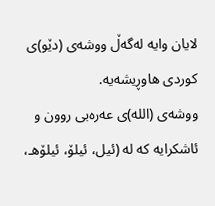لایان وایە لەگەڵ ووشەی (دێو)ی کوردی هاوڕیشەیە.
ووشەی (اللە)ی عەرەبی روون و ئاشکرایە کە لە (ئیل، ئیلۆ، ئیلۆهـ،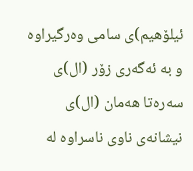ئیلۆهیم)ی سامی وەرگیراوە و بە ئەگەری زۆر (ال)ی سەرەتا هەمان (ال)ی نیشانەی ناوی ناسراوە لە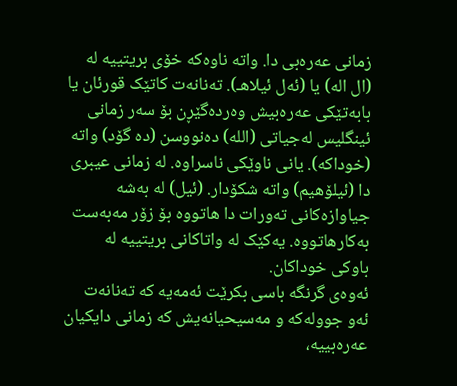زمانی عەرەبی دا. واتە ناوەکە خۆی بریتییە لە (ال الە) یا (ئەل ئیلاهـ). تەنانەت کاتێک قورئان یا بابەتێکی عەرەبیش وەردەگێڕن بۆ سەر زمانی ئینگلیس لەجیاتی (اللە) دەنووسن (دە گۆد) واتە (خوداکە). یانی ناوێکی ناسراوە. لە زمانی عیبری دا (ئیلۆهیم) واتە شکۆدار. (ئیل) لە بەشە جیاوازەکانی تەورات دا هاتووە بۆ زۆر مەبەست بەکارهاتووە. یەکێک لە واتاکانی بریتییە لە باوکی خوداکان.
ئەوەی گرنگە باسی بکرێت ئەمەیە کە تەنانەت ئەو جوولەکە و مەسیحیانەیش کە زمانی دایکیان عەرەبییە،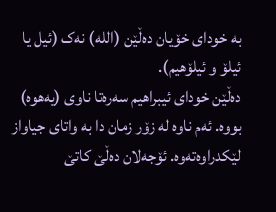بە خودای خۆیان دەڵێن (اللە) نەک (ئیل یا ئیلۆ و ئیلۆهیم).
دەڵێن خودای ئیبراهیم سەرەتا ناوی (یەهوە) بووە. ئەم ناوە لە زۆر زمان دا بە واتای جیاواز لێکدراوەتەوە. ئۆجەلان دەڵێ کاتێ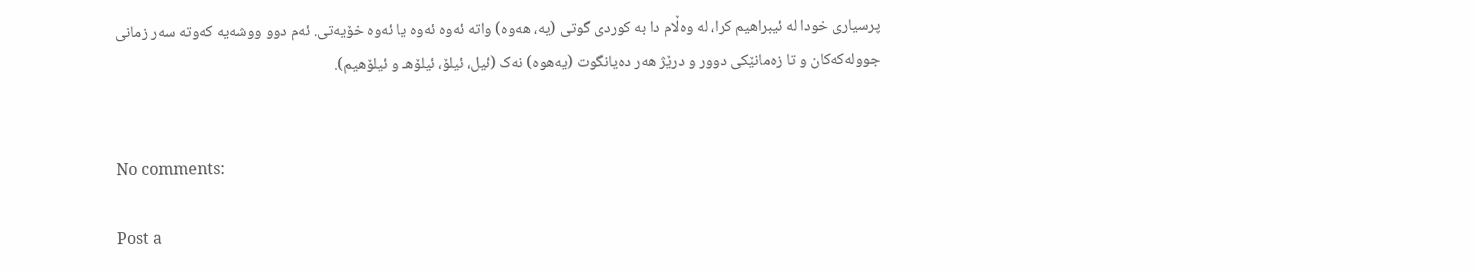پرسیاری خودا لە ئیبراهیم کرا، لە وەڵام دا بە کوردی گوتی (یە، هەوە) واتە ئەوە ئەوە یا ئەوە خۆیەتی. ئەم دوو ووشەیە کەوتە سەر زمانی جوولەکەکان و تا زەمانێکی دوور و درێژ هەر دەیانگوت (یەهوە) نەک (ئیل، ئیلۆ، ئیلۆهـ و ئیلۆهیم).


No comments:

Post a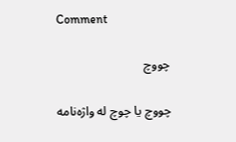Comment

چووچ

چووچ یا چوچ لە واژەنامە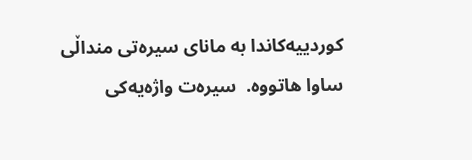کوردییەکاندا بە مانای سیرەتی منداڵی ساوا هاتووە.  سیرەت واژەیەکی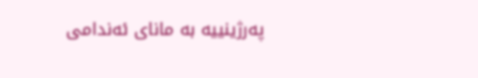پەرژینییە بە مانای ئەندامی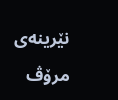نێرینەی مرۆڤ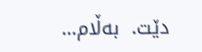دێت.  بەڵام...